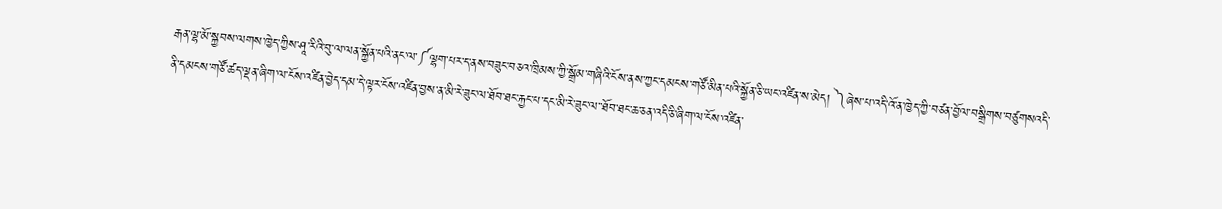རྒན་ལྷ་མོ་སྐྱབས་ལགས་ཁྱེད་ཀྱིས་ཤཱ་རིའི་བུ་ལ་ལན་སྐྱོན་པའི་ནང་ལ་༼ལྷག་པར་ད་ནས་བཟུང་བཅའ་ཁྲིམས་ཀྱི་སྒྲོམ་གཞིའི་ངོས་ནས་ཀྱང་དམངས་གཙོ་མིན་པའི་སྐྱོན་ཅི་ཡང་འཛིན་ས་མེད། ༽ཞེས་པ་འདི་འོ་ན་ཁྱེད་ཀྱི་བཙན་བྱོལ་བསྒྲིགས་བཙུགསའདི་ནི་དམངས་གཙོ་ཚད་ལྡན་ཞིག་ལ་ངོས་འཛིན་བྱེད་དམ་དེ་ལྟར་ངོས་འཛིན་བྱས་ན་མི་རེ་ཟུང་ལ་ཐོབ་ཐང་རྐྱང་པ་དང་མི་རེ་ཟུང་ལ་་ཐོབ་ཐང་ཆ་ཅན་འདི་ཅི་ཞིག་ལ་ངོས་འཛིན་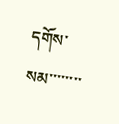དགོས་སམ་་་་་་་་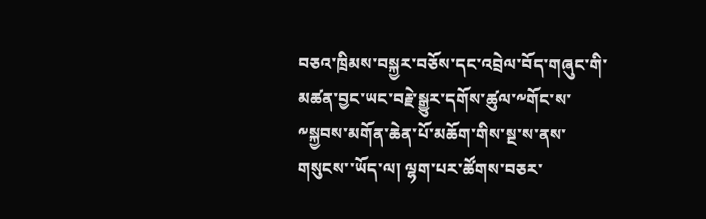བཅའ་ཁྲིམས་བསྐྱར་བཅོས་དང་འབྲེལ་བོད་གཞུང་གི་མཚན་བྱང་ཡང་བརྗེ་སྒྱུར་དགོས་ཚུལ་༸གོང་ས་༸སྐྱབས་མགོན་ཆེན་པོ་མཆོག་གིས་སྔ་ས་ནས་གསུངས་་ཡོད་ལ། ལྷག་པར་ཚོགས་བཅར་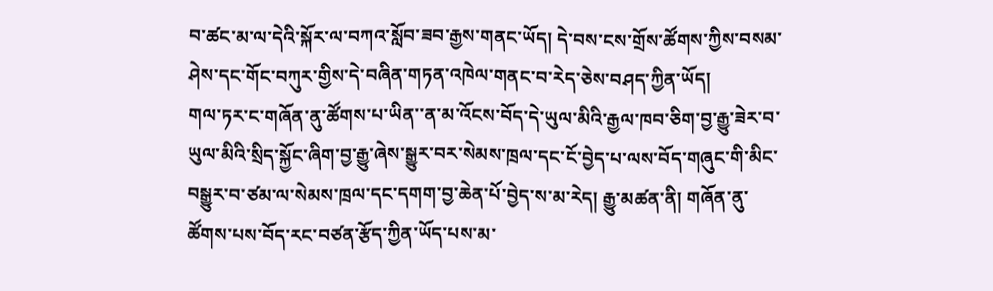བ་ཚང་མ་ལ་དེའི་སྐོར་ལ་བཀའ་སློབ་ཟབ་རྒྱས་གནང་ཡོད། དེ་བས་ངས་གྲོས་ཚོགས་ཀྱིས་བསམ་ཤེས་དང་གོང་བཀུར་གྱིས་དེ་བཞིན་གཏན་འཁེལ་གནང་བ་རེད་ཅེས་བཤད་ཀྱིན་ཡོད།
གལ་ཏར་ང་གཞོན་ནུ་ཚོགས་པ་ཡིན་་ན་མ་འོངས་བོད་དེ་ཡུལ་མིའི་རྒྱལ་ཁབ་ཅིག་བྱ་རྒྱུ་ཟེར་བ་ཡུལ་མིའི་སྲིད་སྐྱོང་ཞིག་བྱ་རྒྱུ་ཞེས་སྒྱུར་བར་སེམས་ཁྲལ་དང་ངོ་བྱེད་པ་ལས་བོད་གཞུང་གི་མིང་བསྒྱུར་བ་ཙམ་ལ་སེམས་ཁྲལ་དང་དགག་བྱ་ཆེན་པོ་བྱེད་ས་མ་རེད། རྒྱུ་མཚན་ནི། གཞོན་ནུ་ཚོགས་པས་བོད་རང་བཙན་རྩོད་ཀྱིན་ཡོད་པས་མ་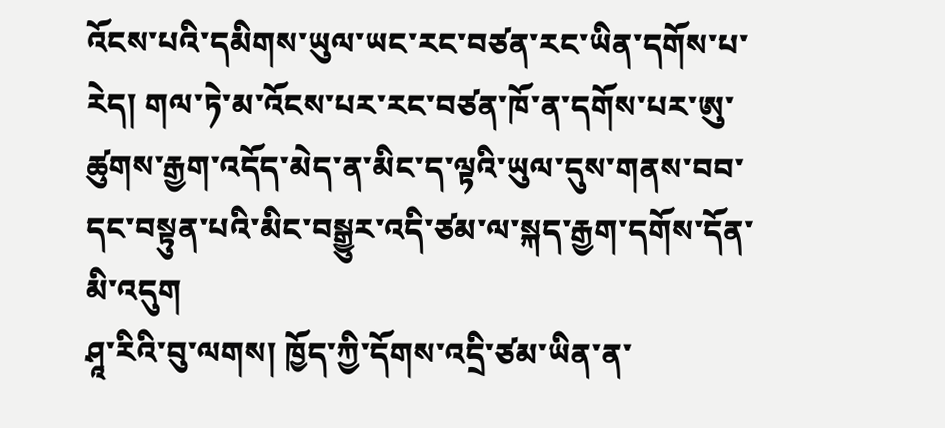འོངས་པའི་དམིགས་ཡུལ་ཡང་རང་བཙན་རང་ཡིན་དགོས་པ་རེད། གལ་ཏེ་མ་འོངས་པར་རང་བཙན་ཁོ་ན་དགོས་པར་ཨུ་ཚུགས་རྒྱག་འདོད་མེད་ན་མིང་ད་ལྟའི་ཡུལ་དུས་གནས་བབ་དང་བསྟུན་པའི་མིང་བསྒྱུར་འདི་ཙམ་ལ་སྐད་རྒྱག་དགོས་དོན་མི་འདུག
ཤཱ་རིའི་བུ་ལགས། ཁྱོད་ཀྱི་དོགས་འདྲི་ཙམ་ཡིན་ན་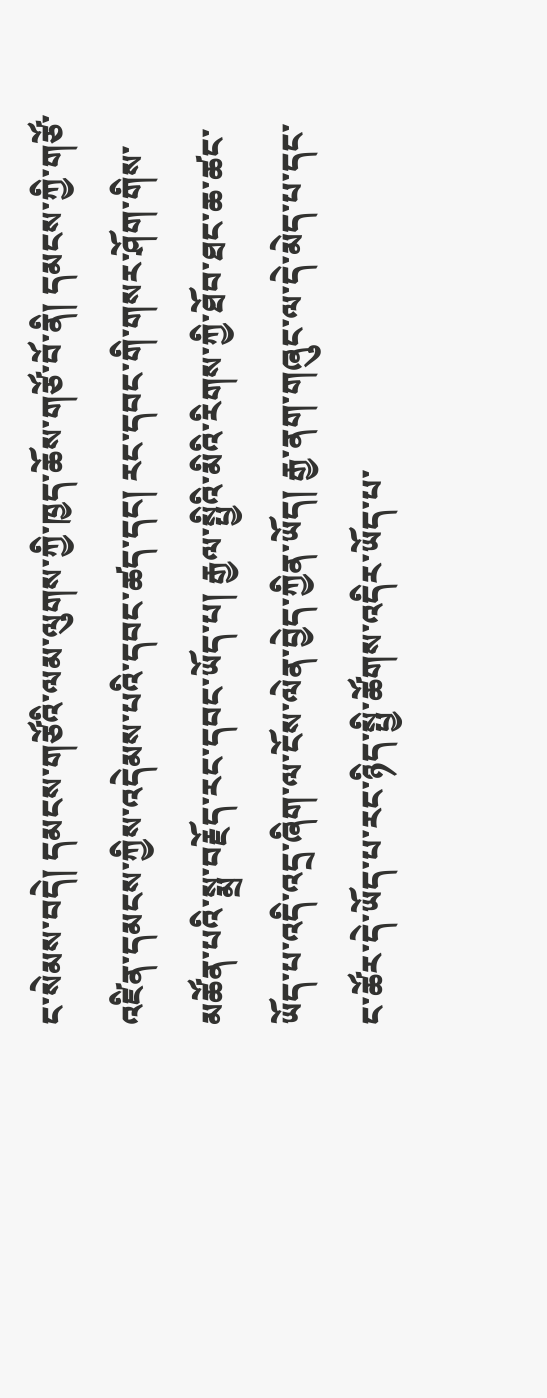ང་སེམས་བདེ། དམངས་གཙོའི་ལམ་ལུགས་ཀྱི་ཁྱད་ཆོས་གཙོ་བོ་ནི། དམངས་ཀྱི་གཙོ་འཛིན་དམངས་ཀྱིས་འདེམས་པའི་དབང་ཚད་དང། རང་དབང་གི་གསར་ཤོག་གིས་མཚོན་པའི་སྨྲ་བརྗོད་རང་དབང་ཡོད་པ། རྒྱལ་སྤྱིའི་མིའི་རིགས་ཀྱི་ཐོབ་ཐང་ཆ་ཚང་ཡོད་པ་འདི་འདྲ་ཞིག་ལ་ངོས་ལེན་བྱེད་ཀྱིན་ཡོད། རྒྱ་ནག་གཞུང་ལ་དེ་མེད་པ་དང་ང་ཚོར་དེ་ཡོད་པ་རང་ཉིད་སྤྱི་ཚོགས་འདིར་ཡོད་པ་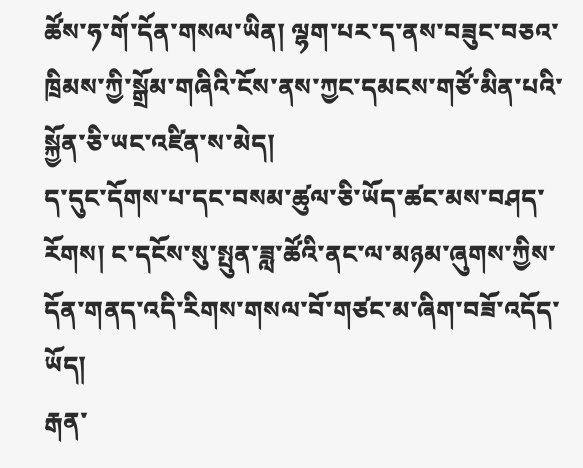ཚོས་ཧ་གོ་དོན་གསལ་ཡིན། ལྷག་པར་ད་ནས་བཟུང་བཅའ་ཁྲིམས་ཀྱི་སྒྲོམ་གཞིའི་ངོས་ནས་ཀྱང་དམངས་གཙོ་མིན་པའི་སྐྱོན་ཅི་ཡང་འཛིན་ས་མེད།
ད་དུང་དོགས་པ་དང་བསམ་ཚུལ་ཅི་ཡོད་ཚང་མས་བཤད་རོགས། ང་དངོས་སུ་སྤུན་ཟླ་ཚོའི་ནང་ལ་མཉམ་ཞུགས་ཀྱིས་དོན་གནད་འདི་རིགས་གསལ་བོ་གཙང་མ་ཞིག་བཟོ་འདོད་ཡོད།
རྒན་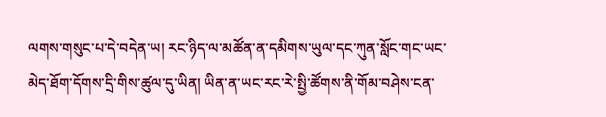ལགས་གསུང་པ་དེ་བདེན་ཡ། རང་ཉིད་ལ་མཚོན་ན་དམིགས་ཡུལ་དང་ཀུན་སློང་གང་ཡང་མེད་ཐོག་དོགས་དྲི་གིས་ཚུལ་དུ་ཡིན། ཡིན་ན་ཡང་རང་རེ་སྤྱི་ཚོགས་ནི་གོམ་བཤེས་ངན་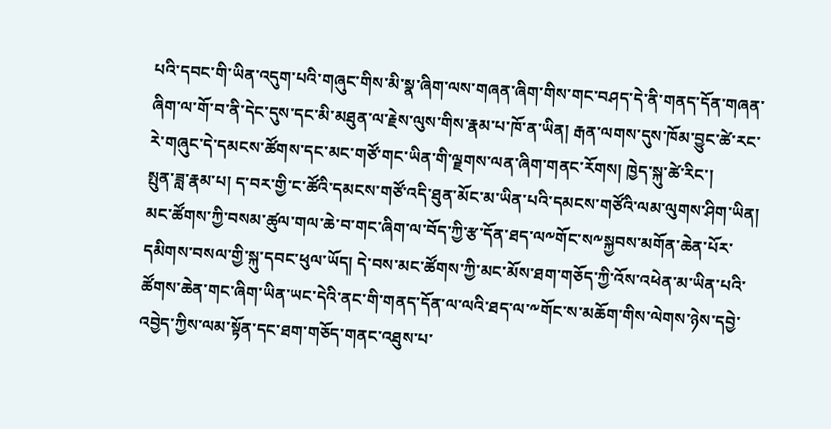པའི་དབང་གི་ཡིན་འདུག་པའི་གཞུང་གིས་མི་སྣ་ཞིག་ལས་གཞན་ཞིག་གིས་གང་བཤད་དེ་ནི་གནད་དོན་གཞན་ཞིག་ལ་གོ་བ་ནི་དེང་དུས་དང་མི་མཐུན་ལ་རྗེས་ལུས་གིས་རྣམ་པ་ཁོ་ན་ཡིན། རྒན་ལགས་དུས་ཁོམ་བྱུང་ཚེ་རང་རེ་གཞུང་དེ་དམངས་ཚོགས་དང་མང་གཙོ་གང་ཡིན་གི་ལྗགས་ལན་ཞིག་གནང་རོགས། ཁྱེད་སྐུ་ཚེ་རིང་།
སྤུན་ཟླ་རྣམ་པ། ད་བར་གྱི་ང་ཚོའི་དམངས་གཙོ་འདི་ཐུན་མོང་མ་ཡིན་པའི་དམངས་གཙོའི་ལམ་ལུགས་ཤིག་ཡིན། མང་ཚོགས་ཀྱི་བསམ་ཚུལ་གལ་ཆེ་བ་གང་ཞིག་ལ་བོད་ཀྱི་རྩ་དོན་ཐད་ལ༸གོང་ས༸སྐྱབས་མགོན་ཆེན་པོར་དམིགས་བསལ་གྱི་སྐུ་དབང་ཕུལ་ཡོད། དེ་བས་མང་ཚོགས་ཀྱི་མང་མོས་ཐག་གཅོད་ཀྱི་འོས་འཕེན་མ་ཡིན་པའི་ཚོགས་ཆེན་གང་ཞིག་ཡིན་ཡང་དེའི་ནང་གི་གནད་དོན་ལ་ལའི་ཐད་ལ་༸གོང་ས་མཆོག་གིས་ལེགས་ཉེས་དབྱེ་འབྱེད་ཀྱིས་ལམ་སྟོན་དང་ཐག་གཅོད་གནང་འཐུས་པ་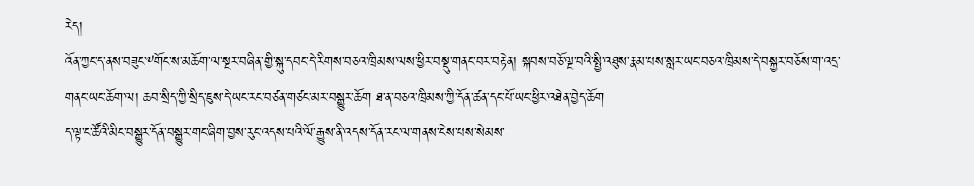རེད།
འོན་ཀྱང་ད་ནས་བཟུང་༸གོང་ས་མཆོག་ལ་སྔར་བཞིན་གྱི་སྐུ་དབང་དེ་རིགས་བཅའ་ཁྲིམས་ལས་ཕྱིར་བསྡུ་གནང་བར་བརྟེན། སྐབས་བཅོ་ལྔ་བའི་སྤྱི་འཐུས་རྣམ་པས་སླར་ཡང་བཅའ་ཁྲིམས་དེ་བསྐྱར་བཅོས་ག་འདྲ་གནང་ཡང་ཆོག་ལ། ཆབ་སྲིད་ཀྱི་སྲིད་ཇུས་དེ་ཡང་རང་བཙན་གཙང་མར་བསྒྱུར་ཆོག ཐ་ན་བཅའ་ཁྲིམས་ཀྱི་དོན་ཚན་དང་པོ་ཡང་ཕྱིར་འཐེན་བྱེད་ཆོག
ད་ལྟ་ང་ཚོའི་མིང་བསྒྱུར་དོན་བསྒྱུར་གང་ཞིག་བྱས་རུང་འདས་པའི་ལོ་རྒྱུས་ནི་འདས་དོན་རང་ལ་གནས་ངེས་པས་སེམས་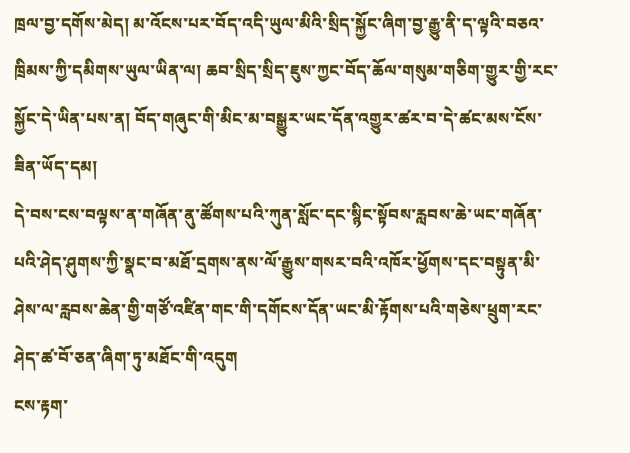ཁྲལ་བྱ་དགོས་མེད། མ་འོངས་པར་བོད་འདི་ཡུལ་མིའི་སྲིད་སྐྱོང་ཞིག་བྱ་རྒྱུ་ནི་ད་ལྟའི་བཅའ་ཁྲིམས་ཀྱི་དམིགས་ཡུལ་ཡིན་ལ། ཆབ་སྲིད་སྲིད་ཇུས་ཀྱང་བོད་ཆོལ་གསུམ་གཅིག་གྱུར་གྱི་རང་སྐྱོང་དེ་ཡིན་པས་ན། བོད་གཞུང་གི་མིང་མ་བསྒྱུར་ཡང་དོན་འགྱུར་ཚར་བ་དེ་ཚང་མས་ངོས་ཟིན་ཡོད་དམ།
དེ་བས་ངས་བལྟས་ན་གཞོན་ནུ་ཚོགས་པའི་ཀུན་སློང་དང་སྙིང་སྟོབས་རླབས་ཆེ་ཡང་གཞོན་པའི་ཤེད་ཤུགས་ཀྱི་སྣང་བ་མཐོ་དྲགས་ནས་ལོ་རྒྱུས་གསར་བའི་འཁོར་ཕྱོགས་དང་བསྟུན་མི་ཤེས་ལ་རླབས་ཆེན་གྱི་གཙོ་འཛིན་གང་གི་དགོངས་དོན་ཡང་མི་རྟོགས་པའི་གཅེས་ཕྲུག་རང་ཤེད་ཚ་བོ་ཅན་ཞིག་ཏུ་མཐོང་གི་འདུག
ངས་རྟག་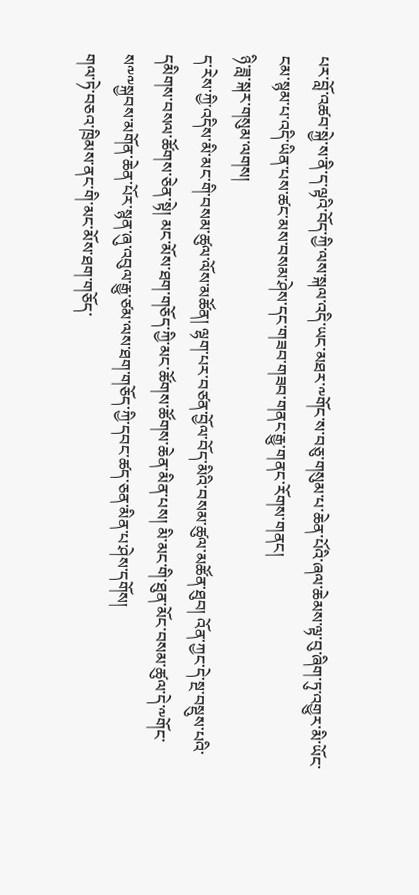པར་བློ་འཚབ་སྐྱེ་ས་ནི་ད་ལྟའི་བོད་ཀྱི་ལས་སྐལ་འདི་ཡང་མཐར་༸གོང་ས་བཅུ་གསུམ་པ་ཆེན་པོའི་ཞལ་ཆེམས་ལྟ་བུ་ཞིག་ཏུ་འགྱུར་མི་ཡོང་ངམ་སྙམ་པ་འདི་ཡིན་པས་ཚང་མས་བསམ་ཤེས་དང་གཟབ་གཟབ་གནང་རྒྱུ་གནང་རོགས་གནང།
ཉི་ཟླ་སྐར་གསུམ་ལགས།
ད་རེས་ཀྱི་འདིས་མི་མང་གི་བསམ་ཚུལ་ལོས་མཚོན། ལྷག་པར་བཙན་བྱོལ་བོད་མིའི་བསམ་ཚུལ་མཚོན་ཐུབ། འོན་ཀྱང་དེ་སྔ་བསྡུས་པའི་དམིགས་བསལ་ཚོགས་ཅེན་སྟེ། མང་མོས་ཐག་གཅོད་ཀྱི་མང་ཚོགས་ཚོགས་ཆེན་མིན་པས། མི་མང་གི་ཐུན་མོང་བསམ་ཚུལ་དེ་༸གོང་ས༸༸སྐྱབས་མགོན་ཆེན་པོར་སྙན་ཞུ་འབུལ་རྒྱུ་ཙམ་ལས་ཐག་གཅོད་ཀྱི་དབང་ཚད་ཅན་མིན་པ་ཤེས་དགོས།
གལ་ཏེ་བཅའ་ཁྲིམས་ནང་གི་མང་མོས་ཐག་གཅོད་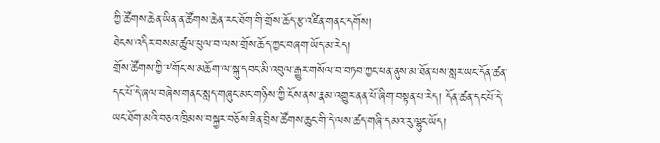ཀྱི་ཚོགས་ཆེན་ཡིན་ན་ཚོགས་ཆེན་རང་ཐོག་གི་གྲོས་ཆོད་རྩ་འཛིན་གནང་དགོས།
ཐེངས་འདིར་བསམ་ཚུལ་ཕུལ་བ་ལས་གྲོས་ཆོད་ཀྱང་བཞག་ཡོད་མ་རེད།
གྲོས་ཚོགས་ཀྱི་༸གོང་ས་མཆོག་ལ་སྐུ་དབང་མི་འབུལ་རྒྱུར་གསོལ་བ་བཏབ་ཀྱང་ཕན་ནུས་མ་ཐོན་པས་སླར་ཡང་དོན་ཚན་དང་པོ་དེ་ཞལ་བཞེས་གནང་སླད་གཞུང་མང་གཉིས་ཀྱི་ངོས་ནས་རྣམ་འགྱུར་ནན་པོ་ཞིག་བསྟན་པ་རེད། དོན་ཚན་དང་པོ་དེ་ཡང་ཐོག་མའི་བཅའ་ཁྲིམས་བསྐྱར་བཅོས་ཟིན་བྲིས་ཚོགས་ཆུང་གི་དེ་ལས་ཚད་གཞི་དམའ་རུ་ལྷུང་ཡོད།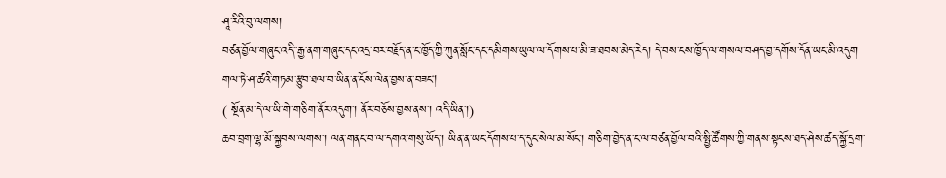ཤཱ་རིའི་བུ་ལགས།
བཙན་བྱོལ་གཞུང་འདི་་རྒྱ་ནག་གཞུང་དང་འདྲ་བར་བརྗོད་ན་ང་ཁྱོད་ཀྱི་ཀུན་སློང་དང་དམིགས་ཡུལ་ལ་དོགས་པ་མི་ཟ་ཐབས་མེད་རེད། དེ་བས་ངས་ཁྱོད་ལ་གསལ་བཤད་བྱ་དགོས་དོན་ཡང་མི་འདུག གལ་ཏེ་ཤ་ཚའི་གཏམ་རྩུབ་ཐལ་བ་ཡིན་ན་ངོས་ལེན་བྱས་ན་བཟང།
( སྔོན་མ་དེ་ལ་ཡི་གེ་གཅིག་ནོར་འདུག་། ནོར་བཅོས་བྱས་ནས་། འདི་ཡིན་།)
ཆབ་བྲག་ལྷ་མོ་སྐྱབས་ལགས་། ལན་གནང་བ་ལ་དགའ་གསུ་ཡོད་། ཡིན་ན་ཡང་དོགས་པ་ད་དུང་སེལ་མ་སོང་། གཅིག་བྱེད་ན་ང་ལ་བཙན་བྱོལ་བའི་སྤྱི་ཚོགས་ཀྱི་གནས་སྟངས་ཐད་ཤེས་ཚད་སྐྱོ་དྲག་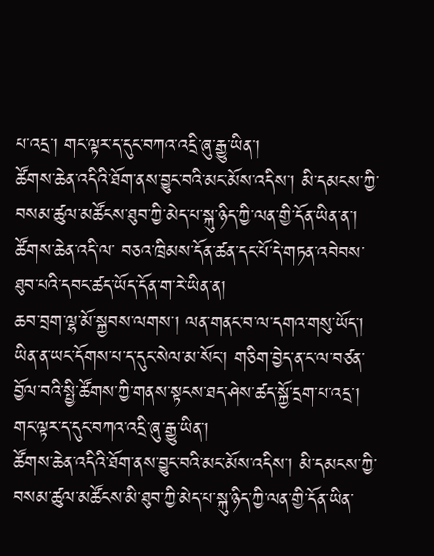པ་འདྲ་། གང་ལྟར་ད་དུང་བཀའ་འདྲི་ཞུ་རྒྱུ་ཡིན་།
ཚོགས་ཆེན་འདིའི་ཐོག་ནས་བྱུང་བའི་མང་མོས་འདིས་། མི་དམངས་ཀྱི་བསམ་ཚུལ་མཚོངས་ཐུབ་ཀྱི་མེད་པ་སྐུ་ཉིད་ཀྱི་ལན་གྱི་དོན་ཡིན་ན་། ཚོགས་ཆེན་འདི་ལ་ བཅའ་ཁྲིམས་དོན་ཚན་དང་པོ་དེ་གཏན་འབེབས་ཐུབ་པའི་དབང་ཚད་ཡོད་དོན་ག་རེ་ཡིན་ན།
ཆབ་བྲག་ལྷ་མོ་སྐྱབས་ལགས་། ལན་གནང་བ་ལ་དགའ་གསུ་ཡོད་། ཡིན་ན་ཡང་དོགས་པ་ད་དུང་སེལ་མ་སོང་། གཅིག་བྱེད་ན་ང་ལ་བཙན་བྱོལ་བའི་སྤྱི་ཚོགས་ཀྱི་གནས་སྟངས་ཐད་ཤེས་ཚད་སྐྱོ་དྲག་པ་འདྲ་། གང་ལྟར་ད་དུང་བཀའ་འདྲི་ཞུ་རྒྱུ་ཡིན་།
ཚོགས་ཆེན་འདིའི་ཐོག་ནས་བྱུང་བའི་མང་མོས་འདིས་། མི་དམངས་ཀྱི་བསམ་ཚུལ་མཚོངས་མི་ཐུབ་ཀྱི་མེད་པ་སྐུ་ཉིད་ཀྱི་ལན་གྱི་དོན་ཡིན་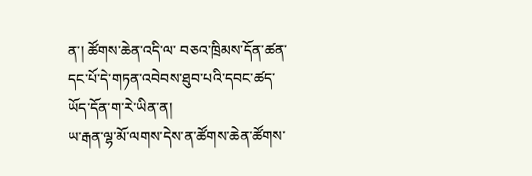ན་། ཚོགས་ཆེན་འདི་ལ་ བཅའ་ཁྲིམས་དོན་ཚན་དང་པོ་དེ་གཏན་འབེབས་ཐུབ་པའི་དབང་ཚད་ཡོད་དོན་ག་རེ་ཡིན་ན།
ཡ་རྒན་ལྷ་མོ་ལགས་དེས་ན་ཚོགས་ཆེན་ཚོགས་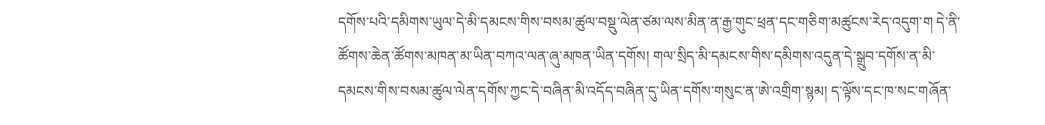དགོས་པའི་དམིགས་ཡུལ་དེ་མི་དམངས་གིས་བསམ་ཚུལ་བསྡུ་ལེན་ཙམ་ལས་མིན་ན་རྒྱ་གུང་ཕྲན་དང་གཅིག་མཚུངས་རེད་འདུག་ག དེ་ནི་ཚོགས་ཆེན་ཚོགས་མཁན་མ་ཡིན་བཀའ་ལན་ཞུ་མཁན་ཡིན་དགོས། གལ་སྲིད་མི་དམངས་གིས་དམིགས་འདུན་དེ་སྒྲུབ་དགོས་ན་མི་དམངས་གིས་བསམ་ཚུལ་ལེན་དགོས་ཀྱང་དེ་བཞིན་མི་འདོད་བཞིན་དུ་ཡིན་དགོས་གསུང་ན་ཨེ་འགྲིག་སྙམ། ད་ལྟོས་དང་ཁ་སང་གཞོན་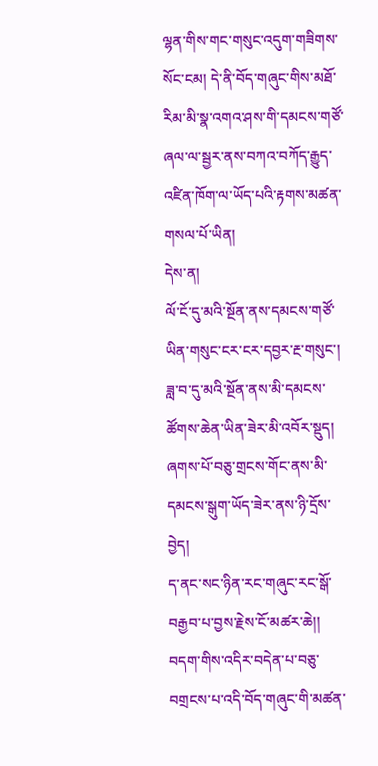ལྷན་གིས་གང་གསུང་འདུག་གཟིགས་སོང་ངམ། དེ་ནི་བོད་གཞུང་གིས་མཐོ་རིམ་མི་སྣ་འགའ་ཤས་གི་དམངས་གཙོ་ཞལ་ལ་སྦྱར་ནས་བཀའ་བཀོད་རྒྱུད་འཛིན་ཁོག་ལ་ཡོད་པའི་རྟགས་མཚན་གསལ་པོ་ཡིན།
དེས་ན།
ལོ་ངོ་དུ་མའི་སྔོན་ནས་དམངས་གཙོ་ཡིན་གསུང་ངར་ངར་དབྱར་རྔ་གསུང་།
ཟླ་བ་དུ་མའི་སྔོན་ནས་མི་དམངས་ཚོགས་ཆེན་ཡིན་ཟེར་མི་འབོར་སྡུད།
ཞགས་པོ་བཅུ་གྲངས་གོང་ནས་མི་དམངས་སྒུག་ཡོད་ཟེར་ནས་ཉི་དྲོས་བྱེད།
ད་ནང་སང་ཉིན་རང་གཞུང་རང་སྒོ་བརྒྱབ་པ་བྱས་རྗེས་ངོ་མཚར་ཆེ།།
བདག་གིས་འདིར་བདེན་པ་བཅུ་བགྲངས་པ་འདི་བོད་གཞུང་གི་མཚན་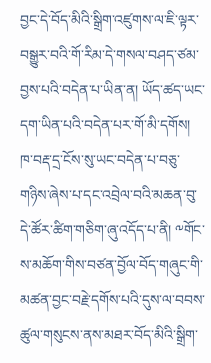བྱང་དེ་བོད་མིའི་སྒྲིག་འཛུགས་ལ་ཇི་ལྟར་བསྒྱུར་བའི་གོ་རིམ་དེ་གསལ་བཤད་ཙམ་བྱས་པའི་བདེན་པ་ཡིན་ན། ཡོད་ཚད་ཡང་དག་ཡིན་པའི་བདེན་པར་གོ་མི་དགོས།
ཁ་བརྡ་དྲ་ངོས་སུ་ཡང་བདེན་པ་བཅུ་གཉིས་ཞེས་པ་དང་འབྲེལ་བའི་མཆན་བུ་དེ་ཚོར་ཚིག་གཅིག་ཞུ་འདོད་པ་ནི། ༸གོང་ས་མཆོག་གིས་བཙན་བྱོལ་བོད་གཞུང་གི་མཚན་བྱང་བརྗེ་དགོས་པའི་དུས་ལ་བབས་ཚུལ་གསུངས་ནས་མཐར་བོད་མིའི་སྒྲིག་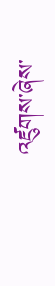འཛུགས་ཞེས་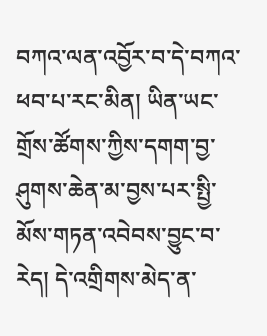བཀའ་ལན་འབྱོར་བ་དེ་བཀའ་ཕབ་པ་རང་མིན། ཡིན་ཡང་གྲོས་ཚོགས་ཀྱིས་དགག་བྱ་ཤུགས་ཆེན་མ་བྱས་པར་སྤྱི་མོས་གཏན་འབེབས་བྱུང་བ་རེད། དེ་འགྲིགས་མེད་ན་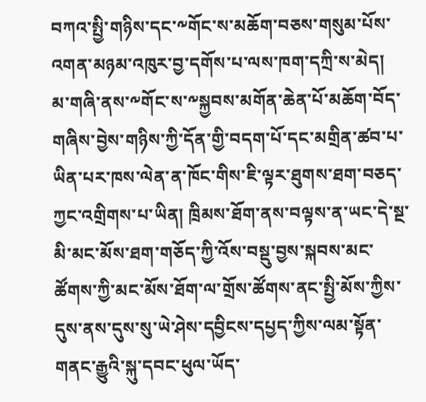བཀའ་སྤྱི་གཉིས་དང་༸གོང་ས་མཆོག་བཅས་གསུམ་པོས་འགན་མཉམ་འཁུར་བྱ་དགོས་པ་ལས་ཁག་དཀྲི་ས་མེད།
མ་གཞི་ནས་༸གོང་ས་༸སྐྱབས་མགོན་ཆེན་པོ་མཆོག་བོད་གཞིས་བྱེས་གཉིས་ཀྱི་དོན་གྱི་བདག་པོ་དང་མགྲིན་ཚབ་པ་ཡིན་པར་ཁས་ལེན་ན་ཁོང་གིས་ཇི་ལྟར་ཐུགས་ཐག་བཅད་ཀྱང་འགྲིགས་པ་ཡིན། ཁྲིམས་ཐོག་ནས་བལྟས་ན་ཡང་དེ་སྔ་མི་མང་མོས་ཐག་གཅོད་ཀྱི་འོས་བསྡུ་བྱས་སྐབས་མང་ཚོགས་ཀྱི་མང་མོས་ཐོག་ལ་གྲོས་ཚོགས་ནང་སྤྱི་མོས་ཀྱིས་དུས་ནས་དུས་སུ་ཡེ་ཤེས་དབྱིངས་དཔྱད་ཀྱིས་ལམ་སྟོན་གནང་རྒྱུའི་སྐུ་དབང་ཕུལ་ཡོད་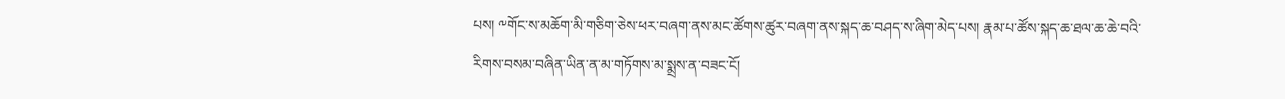པས། ༸གོང་ས་མཆོག་མི་གཅིག་ཅེས་ཕར་བཞག་ནས་མང་ཚོགས་ཚུར་བཞག་ནས་སྐད་ཆ་བཤད་ས་ཞིག་མེད་པས། རྣམ་པ་ཚོས་སྐད་ཆ་ཐལ་ཆ་ཆེ་བའི་རིགས་བསམ་བཞིན་ཡིན་ན་མ་གཏོགས་མ་སྨྲས་ན་བཟང་ངོ།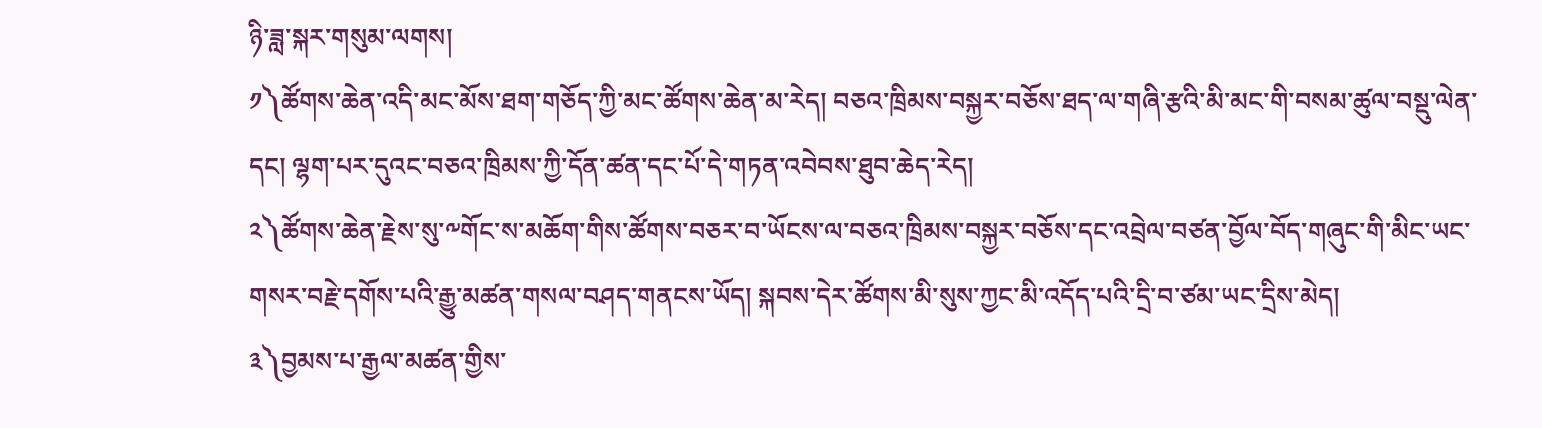ཉི་ཟླ་སྐར་གསུམ་ལགས།
༡༽ཚོགས་ཆེན་འདི་མང་མོས་ཐག་གཅོད་ཀྱི་མང་ཚོགས་ཆེན་མ་རེད། བཅའ་ཁྲིམས་བསྐྱར་བཅོས་ཐད་ལ་གཞི་རྩའི་མི་མང་གི་བསམ་ཚུལ་བསྡུ་ལེན་དང། ལྷག་པར་དུའང་བཅའ་ཁྲིམས་ཀྱི་དོན་ཚན་དང་པོ་དེ་གཏན་འབེབས་ཐུབ་ཆེད་རེད།
༢༽ཚོགས་ཆེན་རྗེས་སུ་༸གོང་ས་མཆོག་གིས་ཚོགས་བཅར་བ་ཡོངས་ལ་བཅའ་ཁྲིམས་བསྐྱར་བཅོས་དང་འབྲེལ་བཙན་བྱོལ་བོད་གཞུང་གི་མིང་ཡང་གསར་བརྗེ་དགོས་པའི་རྒྱུ་མཚན་གསལ་བཤད་གནངས་ཡོད། སྐབས་དེར་ཚོགས་མི་སུས་ཀྱང་མི་འདོད་པའི་དྲི་བ་ཙམ་ཡང་དྲིས་མེད།
༣༽བྱམས་པ་རྒྱལ་མཚན་གྱིས་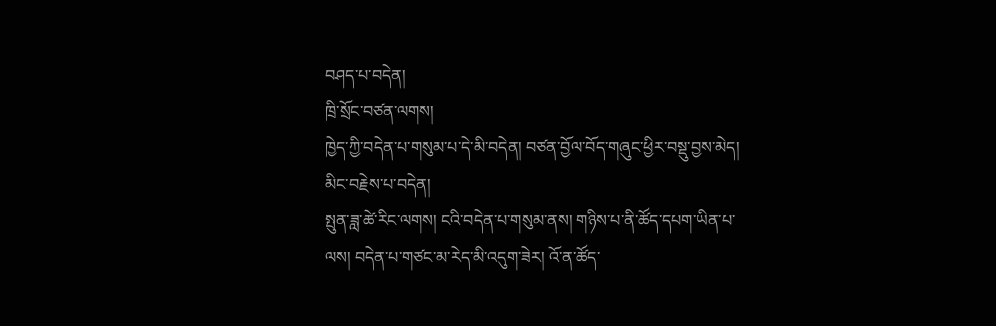བཤད་པ་བདེན།
ཁྲི་སྲོང་བཙན་ལགས།
ཁྱེད་ཀྱི་བདེན་པ་གསུམ་པ་དེ་མི་བདེན། བཙན་བྱོལ་བོད་གཞུང་ཕྱིར་བསྡུ་བྱས་མེད། མིང་བརྗེས་པ་བདེན།
སྤུན་ཟླ་ཚེ་རིང་ལགས། ངའི་བདེན་པ་གསུམ་ནས། གཉིས་པ་ནི་ཚོད་དཔག་ཡིན་པ་ལས། བདེན་པ་གཙང་མ་རེད་མི་འདུག་ཟེར། འོ་ན་ཚོད་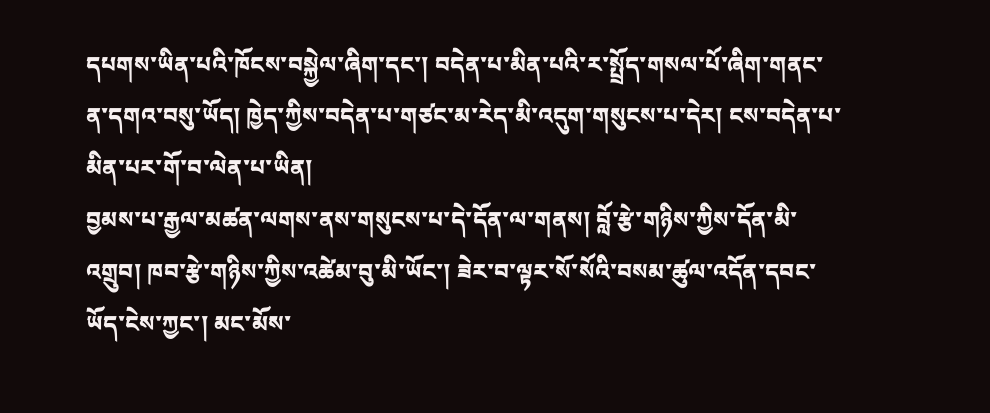དཔགས་ཡིན་པའི་ཁོངས་བསྐྱེལ་ཞིག་དང་། བདེན་པ་མིན་པའི་ར་སྤྲོད་གསལ་པོ་ཞིག་གནང་ན་དགའ་བསུ་ཡོད། ཁྱེད་ཀྱིས་བདེན་པ་གཙང་མ་རེད་མི་འདུག་གསུངས་པ་དེར། ངས་བདེན་པ་མིན་པར་གོ་བ་ལེན་པ་ཡིན།
བྱམས་པ་རྒྱལ་མཚན་ལགས་ནས་གསུངས་པ་དེ་དོན་ལ་གནས། བློ་རྩེ་གཉིས་ཀྱིས་དོན་མི་འགྲུབ། ཁབ་རྩེ་གཉིས་ཀྱིས་འཚེམ་བུ་མི་ཡོང་། ཟེར་བ་ལྟར་སོ་སོའི་བསམ་ཚུལ་འདོན་དབང་ཡོད་ངེས་ཀྱང་། མང་མོས་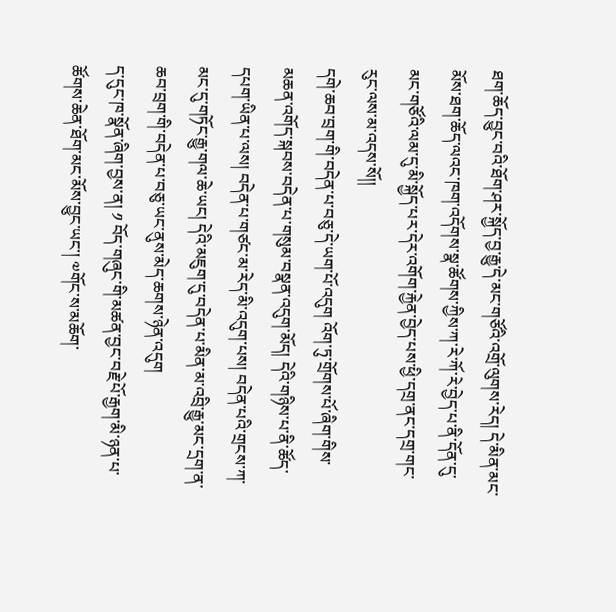ཐག་ཆོད་བྱུང་བའི་ཐོག་ཤར་སྐྱོད་བྱ་རྒྱུ་དེ་མང་གཙོའི་འགྲོ་ལུགས་རེད། དེ་མིན་མང་མོས་ཐག་ཆོད་ལའང་ཁག་འདོགས་སྣ་ཚོགས་ཀྱིས་ཀ་རེ་ཀོ་རེ་བྱེད་པ་ནི་དོན་དུ་མང་གཙོའི་ལམ་དུ་མི་སྐྱོད་པར་དེར་འགོག་རྐྱེན་བྱེད་པས་ཕྱི་དགྲ་ནང་དགྲ་གང་རུང་ལས་མ་འདས་སོ།།
དགེ་ཆབ་བྲག་གི་བདེན་པ་བཅུ་དེ་ཡག་པོ་འདུག འོག་ཏུ་གྲོགས་པོ་ཞིག་གིས་མཆན་འགོད་སྐབས་བདེན་པ་གསུམ་བསྣན་འདུག་མོད། དེའི་གཉིས་པ་ནི་ཚོད་དཔག་ཡིན་པ་ལས། བདེན་པ་གཙང་མ་རེད་མི་འདུག་པས། བདེན་པའི་གྲངས་ཀ་མང་དུ་གཏོང་རྒྱུ་གལ་ཆེ་ཡང། དེའི་མཇུག་དུ་བདེན་པ་མིན་མ་འབྲི་རྒྱུ་མང་དྲག་ན་ཆབ་བྲག་གི་བདེན་པ་བཅུ་ཡང་ནུས་མེད་ཆགས་ཉེན་འདུག
ད་དུང་ཁ་སྣོན་ཞིག་བྱས་ན། ༡ བོད་གཞུང་གི་མཚན་བྱང་བརྗེ་པོ་རྒྱག་མི་ཉན་པ་ཚོགས་ཆེན་ཐོག་མང་མོས་བྱུང་ཡང་། ༧གོང་ས་མཆོག་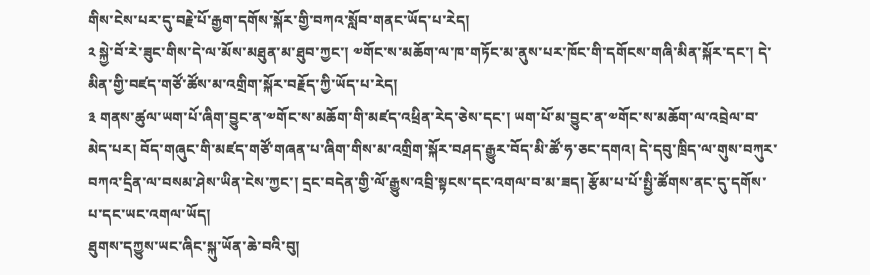གིས་ངེས་པར་དུ་བརྗེ་པོ་རྒྱག་དགོས་སྐོར་གྱི་བཀའ་སློབ་གནང་ཡོད་པ་རེད།
༢ སྐྱེ་བོ་རེ་ཟུང་གིས་དེ་ལ་མོས་མཐུན་མ་ཐུབ་ཀྱང་། ༧གོང་ས་མཆོག་ལ་ཁ་གཏོང་མ་ནུས་པར་ཁོང་གི་དགོངས་གཞི་མིན་སྐོར་དང་། དེ་མིན་གྱི་བཛད་གཙོ་ཚོས་མ་འགྲིག་སྐོར་བརྗོད་ཀྱི་ཡོད་པ་རེད།
༣ གནས་ཚུལ་ཡག་པོ་ཞིག་བྱུང་ན་༧གོང་ས་མཆོག་གི་མཛད་འཕྲིན་རེད་ཅེས་དང་། ཡག་པོ་མ་བྱུང་ན་༧གོང་ས་མཆོག་ལ་འབྲེལ་བ་མེད་པར། བོད་གཞུང་གི་མཛད་གཙོ་གཞན་པ་ཞིག་གིས་མ་འགྲིག་སྐོར་བཤད་རྒྱུར་བོད་མི་ཚོ་ཧ་ཅང་དགའ། དེ་དབུ་ཁྲིད་ལ་གུས་བཀུར་བཀའ་དྲིན་ལ་བསམ་ཤེས་ཡིན་ངེས་ཀྱང་། དྲང་བདེན་གྱི་ལོ་རྒྱུས་འབྲི་སྟངས་དང་འགལ་བ་མ་ཟད། རྩོམ་པ་པོ་སྤྱི་ཚོགས་ནང་དུ་དགོས་པ་དང་ཡང་འགལ་ཡོད།
ཐུགས་དཀྱུས་ཡང་ཞིང་སྐུ་ཡོན་ཆེ་བའི་བུ།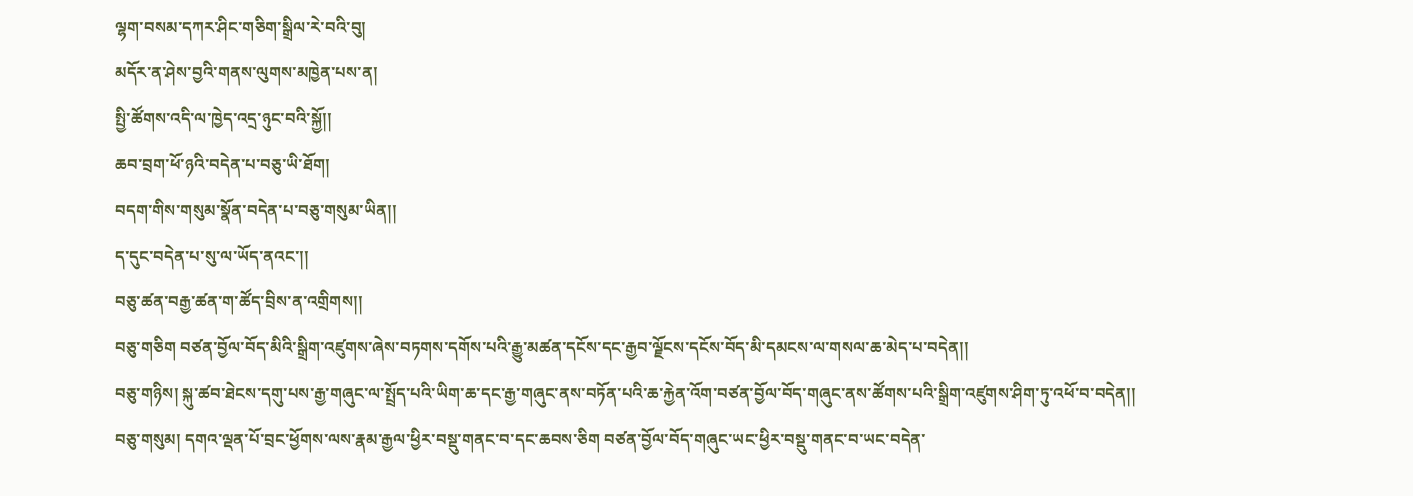ལྷག་བསམ་དཀར་ཤིང་གཅིག་སྒྲིལ་རེ་བའི་བུ།
མདོར་ན་ཤེས་བྱའི་གནས་ལུགས་མཁྱེན་པས་ན།
སྤྱི་ཚོགས་འདི་ལ་ཁྱེད་འདྲ་ཉུང་བའི་སྐྱོ།།
ཆབ་བྲག་ཕོ་ཉའི་བདེན་པ་བཅུ་ཡི་ཐོག།
བདག་གིས་གསུམ་སྣོན་བདེན་པ་བཅུ་གསུམ་ཡིན།།
ད་དུང་བདེན་པ་སུ་ལ་ཡོད་ནའང་།།
བཅུ་ཚན་བརྒྱ་ཚན་ག་ཚོད་བྲིས་ན་འགྲིགས།།
བཅུ་གཅིག བཙན་བྱོལ་བོད་མིའི་སྒྲིག་འཛུགས་ཞེས་བཏགས་དགོས་པའི་རྒྱུ་མཚན་དངོས་དང་རྒྱབ་ལྗོངས་དངོས་བོད་མི་དམངས་ལ་གསལ་ཆ་མེད་པ་བདེན།།
བཅུ་གཉིས། སྐུ་ཚབ་ཐེངས་དགུ་པས་རྒྱ་གཞུང་ལ་སྤྲོད་པའི་ཡིག་ཆ་དང་རྒྱ་གཞུང་ནས་བཏོན་པའི་ཆ་རྐྱེན་འོག་བཙན་བྱོལ་བོད་གཞུང་ནས་ཚོགས་པའི་སྒྲིག་འཛུགས་ཤིག་ཏུ་འཕོ་བ་བདེན།།
བཅུ་གསུམ། དགའ་ལྡན་པོ་བྲང་ཕྱོགས་ལས་རྣམ་རྒྱལ་ཕྱིར་བསྡུ་གནང་བ་དང་ཆབས་ཅིག བཙན་བྱོལ་བོད་གཞུང་ཡང་ཕྱིར་བསྡུ་གནང་བ་ཡང་བདེན་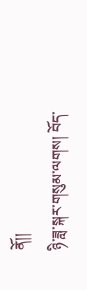ནོ།།
ཉི་ཟླ་སྐར་གསུམ་ལགས། བོད་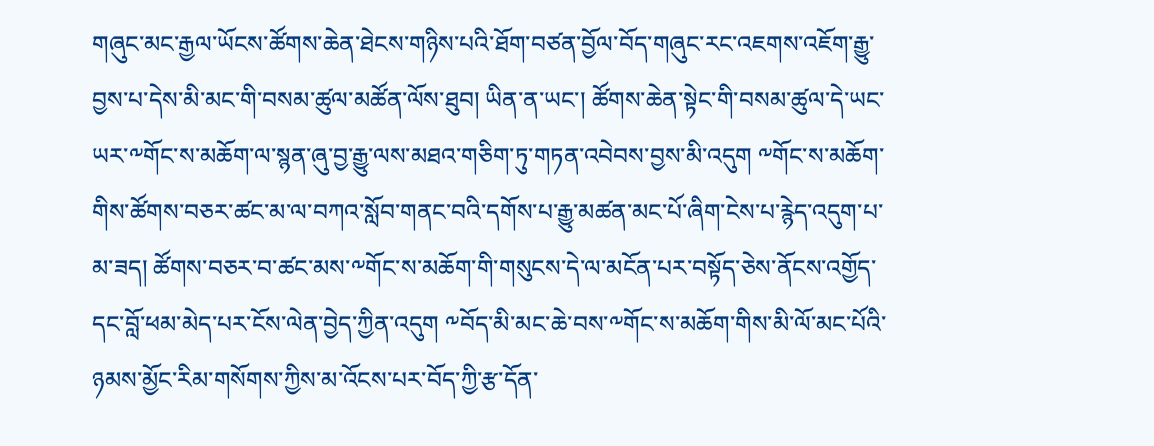གཞུང་མང་རྒྱལ་ཡོངས་ཚོགས་ཆེན་ཐེངས་གཉིས་པའི་ཐོག་བཙན་བྱོལ་བོད་གཞུང་རང་འཇགས་འཇོག་རྒྱུ་བྱས་པ་དེས་མི་མང་གི་བསམ་ཚུལ་མཚོན་ལོས་ཐུབ། ཡིན་ན་ཡང་། ཚོགས་ཆེན་སྟེང་གི་བསམ་ཚུལ་དེ་ཡང་ཡར་༸གོང་ས་མཆོག་ལ་སྙན་ཞུ་བྱ་རྒྱུ་ལས་མཐའ་གཅིག་ཏུ་གཏན་འབེབས་བྱས་མི་འདུག ༸གོང་ས་མཆོག་གིས་ཚོགས་བཅར་ཚང་མ་ལ་བཀའ་སློབ་གནང་བའི་དགོས་པ་རྒྱུ་མཚན་མང་པོ་ཞིག་ངེས་པ་རྙེད་འདུག་པ་མ་ཟད། ཚོགས་བཅར་བ་ཚང་མས་༸གོང་ས་མཆོག་གི་གསུངས་དེ་ལ་མངོན་པར་བསྟོད་ཅེས་ནོངས་འགྱོད་དང་བློ་ཕམ་མེད་པར་ངོས་ལེན་བྱེད་ཀྱིན་འདུག ༸བོད་མི་མང་ཆེ་བས་༸གོང་ས་མཆོག་གིས་མི་ལོ་མང་པོའི་ཉམས་མྱོང་རིམ་གསོགས་ཀྱིས་མ་འོངས་པར་བོད་ཀྱི་རྩ་དོན་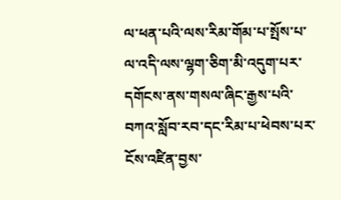ལ་ཕན་པའི་ལས་རིམ་གོམ་པ་སྤོས་པ་ལ་འདི་ལས་ལྷག་ཅིག་མི་འདུག་པར་དགོངས་ནས་གསལ་ཞིང་རྒྱས་པའི་བཀའ་སློབ་རབ་དང་རིམ་པ་ཕེབས་པར་ངོས་འཛིན་བྱས་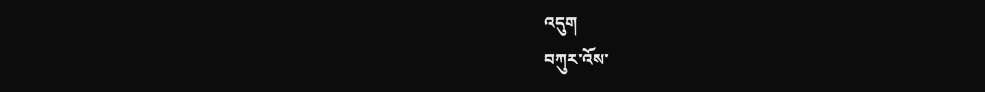འདུག
བཀུར་འོས་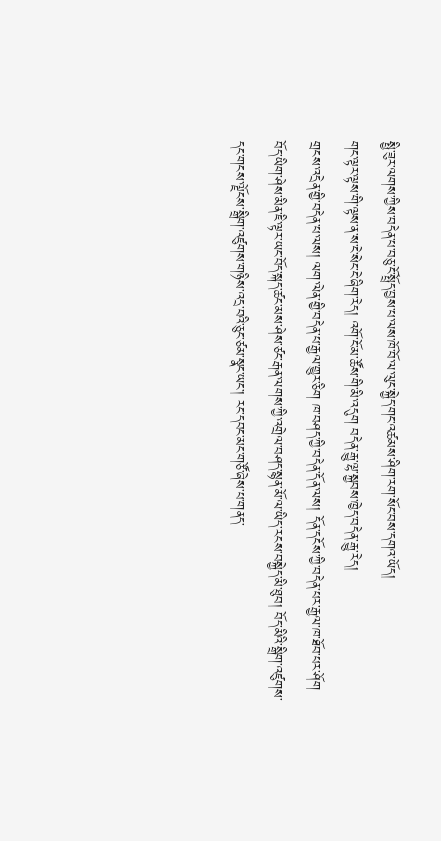སྤྱི་ཟུར་ལགས་ཀྱིས་བདེན་པ་བཅུ་ངོ་སྤྲོད་བྱས་པ་ལས་ཁོ་བོ་ལ་ལུང་སྐྱེད་གང་འཚམས་ཤིག་རག་སོང་བས་དགའ་ཡོད།
གང་ལྟར་ལྟས་གི་ལྟས་ན་ས་ངེ་སེང་ངེ་ཞིག་རེད། འགོ་ངོ་མ་ཚོས་གི་མི་འདུག བདེན་རྒྱུ་ལྷ་སྐྱབས་ཁྱེད་བདེན་རྒྱུ་རེད།
གྲངས་འདྲེན་གྱི་བདེན་པ་ལས། ལག་ལེན་གྱི་བདེན་པ་རྒྱལ་གྱུར་ཅིག ཁ་བཤད་ཀྱི་བདེན་དོན་ལས། དོན་དངོས་ཀྱི་བདེན་པར་རྒྱལ་ཁ་ཐོབ་པར་ཤོག
བོད་ཡིག་ཤེས་མིན་ཇི་ལྟར་ཡང་བོད་སྐད་ཚང་མས་ཤེས་ཙང་རྒན་ལགས་ཀྱི་འགྲེལ་བཤད་སྙན་མོ་ལ་ཡིད་རངས་བསྐྱེད་མི་ཐུབ། བོད་མིའི་སྒྲིག་འཛུགས་དང་གངས་ལྗོངས་སྒྲིག་འཛུགས་གཉིས་འདྲ་བའི་ཅུང་ཙམ་སྣང་ཡང་། རང་དབང་མང་གཙོ་ཞེས་པ་གནད་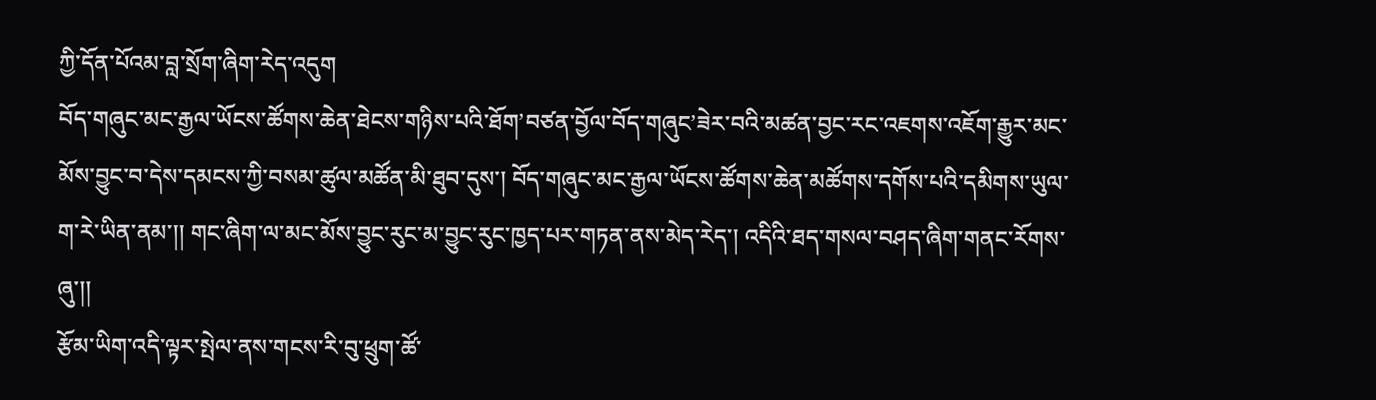ཀྱི་དོན་པོའམ་བླ་སྲོག་ཞིག་རེད་འདུག
བོད་གཞུང་མང་རྒྱལ་ཡོངས་ཚོགས་ཆེན་ཐེངས་གཉིས་པའི་ཐོག’བཙན་བྱོལ་བོད་གཞུང’ཟེར་བའི་མཚན་བྱང་རང་འཇགས་འཇོག་རྒྱུར་མང་མོས་བྱུང་བ་དེས་དམངས་ཀྱི་བསམ་ཚུལ་མཚོན་མི་ཐུབ་དུས་། བོད་གཞུང་མང་རྒྱལ་ཡོངས་ཚོགས་ཆེན་མཚོགས་དགོས་པའི་དམིགས་ཡུལ་ག་རེ་ཡིན་ནམ་།། གང་ཞིག་ལ་མང་མོས་བྱུང་རུང་མ་བྱུང་རུང་ཁྱད་པར་གཏན་ནས་མེད་རེད་། འདིའི་ཐད་གསལ་བཤད་ཞིག་གནང་རོགས་ཞུ་།།
རྩོམ་ཡིག་འདི་ལྟར་སྤེལ་ནས་གངས་རི་བུ་ཕྲུག་ཚོ་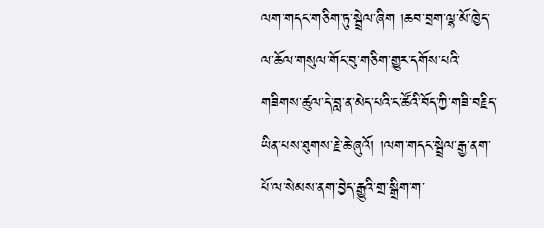ལག་གདང་གཅིག་ཏུ་སྦྲེལ་ཞིག །ཆབ་བྲག་ལྷ་མོ་ཁྱེད་ལ་ཆོལ་གསུལ་གོང་བུ་གཅིག་གྱུར་དགོས་པའི་གཟིགས་ཚུལ་དེ་བླ་ན་མེད་པའི་ང་ཚོའི་བོད་ཀྱི་གཟི་བརྗིད་ཡིན་པས་ཐུགས་རྗེ་ཆེ་ཞུའོ། །ལག་གདང་སྦྲེལ་རྒྱ་ནག་པོ་ལ་སེམས་ནག་བྱེད་རྒྱུའི་གྲ་སྒྲིག་ག་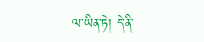ལ་ཡིན་ཏེ། དེ་ནི་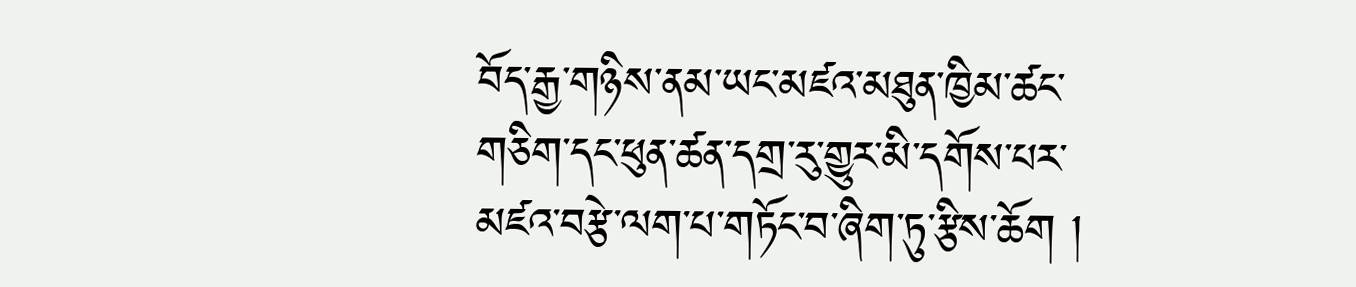བོད་རྒྱ་གཉིས་ནམ་ཡང་མཛའ་མཐུན་ཁྱིམ་ཚང་གཅིག་དང་ཕུན་ཚན་དགྲ་རུ་གྱུར་མི་དགོས་པར་མཛའ་བརྩེ་ལག་པ་གཏོང་བ་ཞིག་ཏུ་རྩིས་ཆོག །